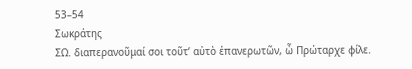53–54
Σωκράτης
ΣΩ. διαπερανοῦμαί σοι τοῦτʼ αὐτὸ ἐπανερωτῶν, ὦ Πρώταρχε φίλε.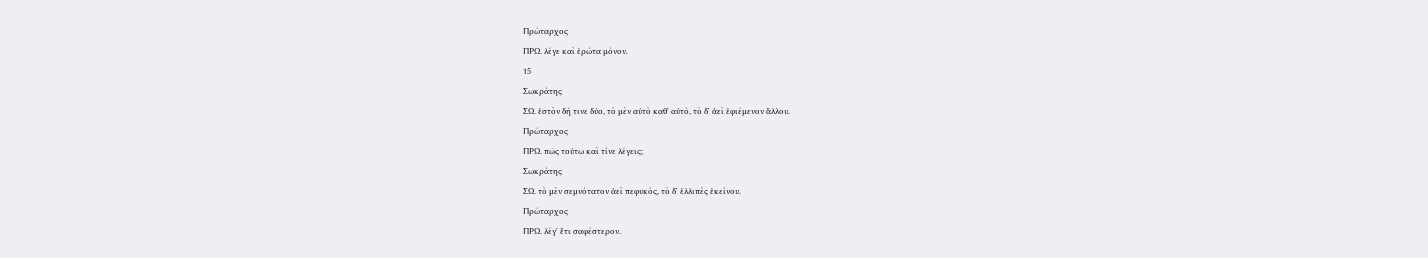Πρώταρχος
ΠΡΩ. λέγε καὶ ἐρώτα μόνον.
15
Σωκράτης
ΣΩ. ἐστὸν δή τινε δύο, τὸ μὲν αὐτὸ καθʼ αὑτό, τὸ δʼ ἀεὶ ἐφιέμενον ἄλλου.
Πρώταρχος
ΠΡΩ. πῶς τούτω καὶ τίνε λέγεις;
Σωκράτης
ΣΩ. τὸ μὲν σεμνότατον ἀεὶ πεφυκός, τὸ δʼ ἐλλιπὲς ἐκείνου.
Πρώταρχος
ΠΡΩ. λέγʼ ἔτι σαφέστερον.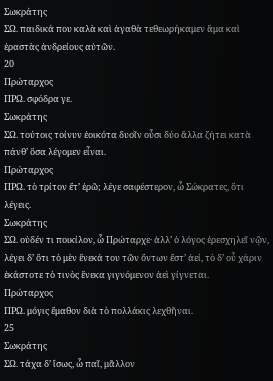Σωκράτης
ΣΩ. παιδικά που καλὰ καὶ ἀγαθὰ τεθεωρήκαμεν ἅμα καὶ ἐραστὰς ἀνδρείους αὐτῶν.
20
Πρώταρχος
ΠΡΩ. σφόδρα γε.
Σωκράτης
ΣΩ. τούτοις τοίνυν ἐοικότα δυοῖν οὖσι δύο ἄλλα ζήτει κατὰ πάνθʼ ὅσα λέγομεν εἶναι.
Πρώταρχος
ΠΡΩ. τὸ τρίτον ἔτʼ ἐρῶ; λέγε σαφέστερον, ὦ Σώκρατες, ὅτι λέγεις.
Σωκράτης
ΣΩ. οὐδέν τι ποικίλον, ὦ Πρώταρχε· ἀλλʼ ὁ λόγος ἐρεσχηλεῖ νῷν, λέγει δʼ ὅτι τὸ μὲν ἕνεκά του τῶν ὄντων ἔστʼ ἀεί, τὸ δʼ οὗ χάριν ἑκάστοτε τὸ τινὸς ἕνεκα γιγνόμενον ἀεὶ γίγνεται.
Πρώταρχος
ΠΡΩ. μόγις ἔμαθον διὰ τὸ πολλάκις λεχθῆναι.
25
Σωκράτης
ΣΩ. τάχα δʼ ἴσως, ὦ παῖ, μᾶλλον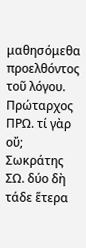μαθησόμεθα προελθόντος τοῦ λόγου.
Πρώταρχος
ΠΡΩ. τί γὰρ οὔ;
Σωκράτης
ΣΩ. δύο δὴ τάδε ἕτερα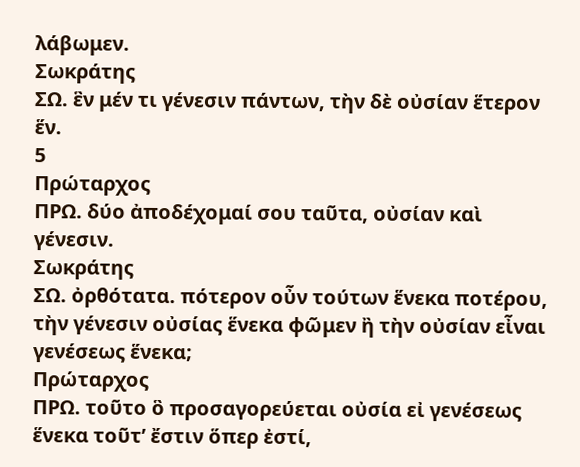λάβωμεν.
Σωκράτης
ΣΩ. ἓν μέν τι γένεσιν πάντων, τὴν δὲ οὐσίαν ἕτερον ἕν.
5
Πρώταρχος
ΠΡΩ. δύο ἀποδέχομαί σου ταῦτα, οὐσίαν καὶ γένεσιν.
Σωκράτης
ΣΩ. ὀρθότατα. πότερον οὖν τούτων ἕνεκα ποτέρου, τὴν γένεσιν οὐσίας ἕνεκα φῶμεν ἢ τὴν οὐσίαν εἶναι γενέσεως ἕνεκα;
Πρώταρχος
ΠΡΩ. τοῦτο ὃ προσαγορεύεται οὐσία εἰ γενέσεως ἕνεκα τοῦτʼ ἔστιν ὅπερ ἐστί,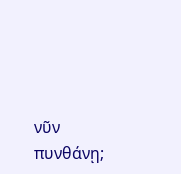νῦν πυνθάνῃ;